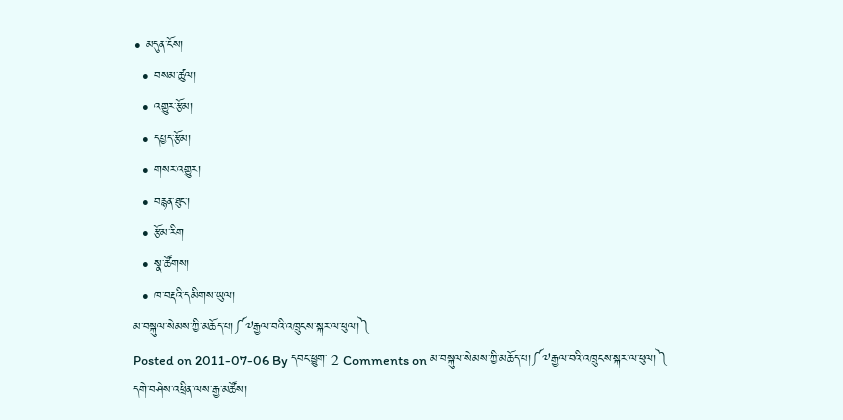• མདུན་ངོས།
  • བསམ་ཚུལ།
  • འགྱུར་རྩོམ།
  • དཔྱད་རྩོམ།
  • གསར་འགྱུར།
  • བརྙན་ཐུང་།
  • རྩོམ་རིག
  • སྣ་ཚོགས།
  • ཁ་བརྡའི་དམིགས་ཡུལ།
མ་བསྐུལ་སེམས་ཀྱི་མཆོད་པ།༼༧རྒྱལ་བའི་འཁྲུངས་སྐར་ལ་ཕུལ།༽
Posted on 2011-07-06 By དབང་ཕྱུག་ 2 Comments on མ་བསྐུལ་སེམས་ཀྱི་མཆོད་པ།༼༧རྒྱལ་བའི་འཁྲུངས་སྐར་ལ་ཕུལ།༽
དགེ་བཤེས་འཕྲིན་ལས་རྒྱ་མཚོས།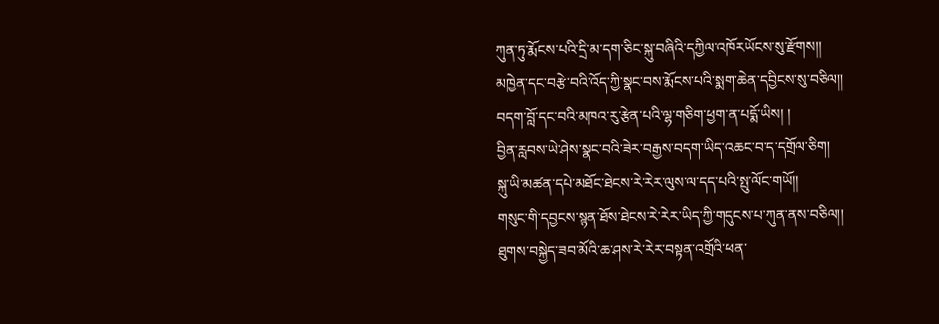ཀུན་ཏུ་རྨོངས་པའི་དྲི་མ་དག་ཅིང་སྐུ་བཞིའི་དཀྱིལ་འཁོརཡོངས་སུ་རྫོགས།།
མཁྱེན་དང་བརྩེ་བའི་འོད་ཀྱི་སྣང་བས་རྨོངས་པའི་སྨག་ཆེན་དབྱིངས་སུ་བཅིལ།།
བདག་བློ་དང་བའི་མཁའ་རུ་རྩེན་པའི་ལྷ་གཅིག་ཕྱག་ན་པདྨོ་ཡིས། །
བྱིན་རླབས་ཡེ་ཤེས་སྣང་བའི་ཟེར་བརྒྱས་བདག་ཡིད་འཆང་བ་ད་དགྲོལ་ཅིག།
སྐུ་ཡི་མཚན་དཔེ་མཐོང་ཐེངས་རེ་རེར་ལུས་ལ་དད་པའི་སྤུ་ལོང་གཡོ།།
གསུང་གི་དབྱངས་སྙན་ཐོས་ཐེངས་རེ་རེར་ཡིད་ཀྱི་གདུངས་པ་ཀུན་ནས་བཅིལ།།
ཐུགས་བསྐྱེད་ཟབ་མོའི་ཆ་ཤས་རེ་རེར་བསྟན་འགྲོའི་ཕན་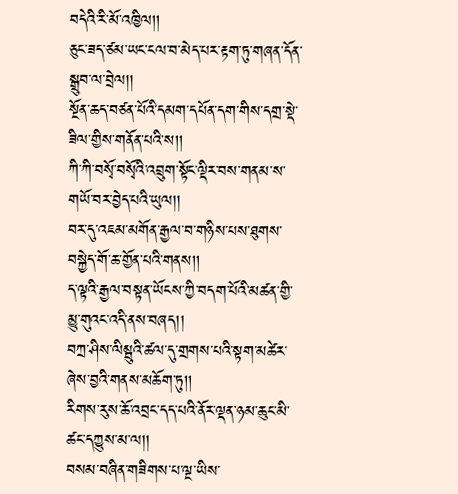བདེའི་རི་མོ་འཁྱིལ།།
ཅུང་ཟད་ཙམ་ཡང་ངལ་བ་མེད་པར་རྟག་ཏུ་གཞན་དོན་སྒྲུབ་ལ་བྲེལ།།
སྔོན་ཆད་བཙན་པོའི་དམག་དཔོན་དག་གིས་དགྲ་སྡེ་ཟིལ་གྱིས་གནོན་པའི་ས།།
ཀི་ཀི་བསྭོ་བསྭོའི་འབྲུག་སྟོང་ལྡིར་བས་གནམ་ས་གཡོ་བར་བྱེད་པའི་ཡུལ།།
བར་དུ་འཇམ་མགོན་རྒྱལ་བ་གཉིས་པས་ཐུགས་བསྐྱེད་གོ་ཆ་གྱོན་པའི་གནས།།
ད་ལྟའི་རྒྱལ་བསྟན་ཡོངས་ཀྱི་བདག་པོའི་མཚན་གྱི་མྱུ་གུའང་འདི་ནས་བཞད།།
བཀྲ་ཤིས་ལིམྦུའི་ཚལ་དུ་གྲགས་པའི་སྟག་མཚེར་ཞེས་བྱའི་གནས་མཆོག་ཏུ།།
རིགས་རུས་ཆོ་འབྲང་དད་པའི་ནོར་ལྡན་ཉམ་ཆུང་མི་ཚང་དཀྱུས་མ་ལ།།
བསམ་བཞིན་གཟིགས་པ་ལྔ་ཡིས་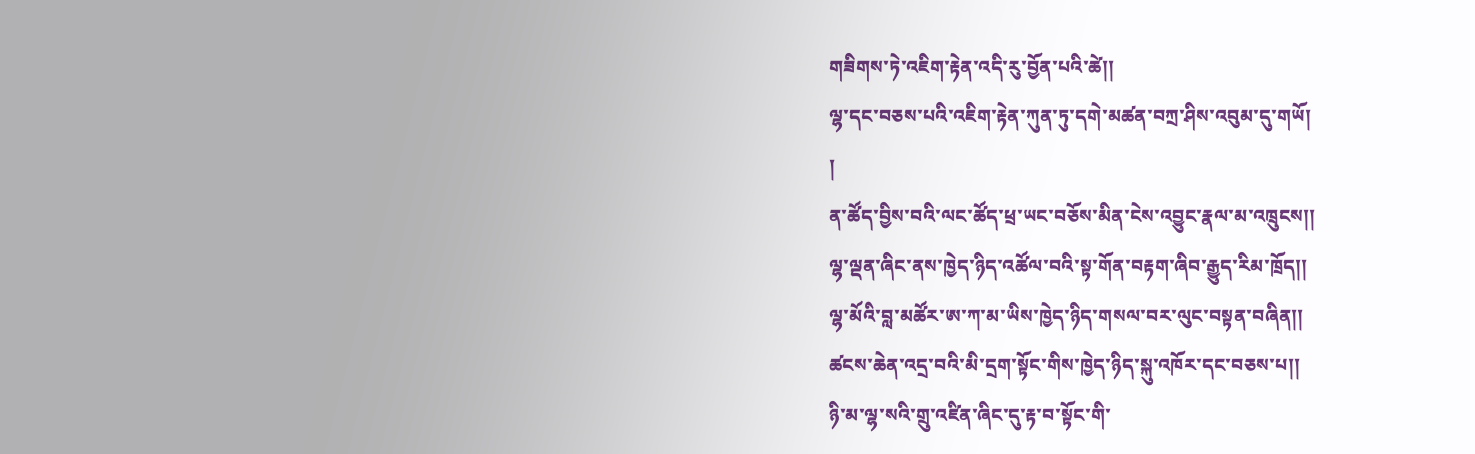གཟིགས་ཏེ་འཇིག་རྟེན་འདི་རུ་བྱོན་པའི་ཚེ།།
ལྷ་དང་བཅས་པའི་འཇིག་རྟེན་ཀུན་ཏུ་དགེ་མཚན་བཀྲ་ཤིས་འབུམ་དུ་གཡོ།
།
ན་ཚོད་བྱིས་བའི་ལང་ཚོད་ཕྲ་ཡང་བཅོས་མིན་ངེས་འབྱུང་རྣལ་མ་འཁྲུངས།།
ལྷ་ལྡན་ཞིང་ནས་ཁྱེད་ཉིད་འཚོལ་བའི་སྟ་གོན་བརྟག་ཞིབ་རྒྱུད་རིམ་ཁྲོད།།
ལྷ་མོའི་བླ་མཚོར་ཨ་ཀ་མ་ཡིས་ཁྱེད་ཉིད་གསལ་བར་ལུང་བསྟན་བཞིན།།
ཚངས་ཆེན་འདྲ་བའི་མི་དྲག་སྟོང་གིས་ཁྱེད་ཉིད་སྐུ་འཁོར་དང་བཅས་པ།།
ཉི་མ་ལྷ་སའི་གྲུ་འཛིན་ཞིང་དུ་རྟ་བ་སྟོང་གི་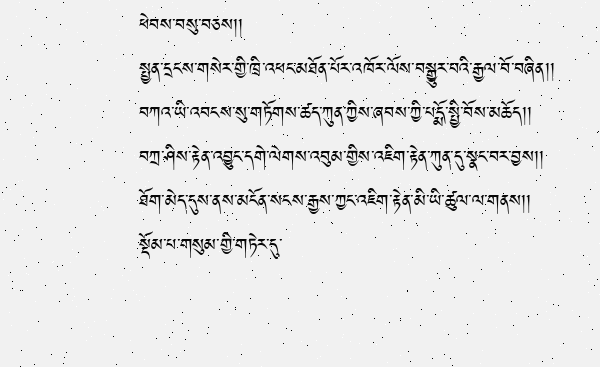ཕེབས་བསུ་བཅས།།
སྤྱན་དྲངས་གསེར་གྱི་ཁྲི་འཕང་མཐོན་པོར་འཁོར་ལོས་བསྒྱུར་བའི་རྒྱལ་བོ་བཞིན།།
བཀའ་ཡི་འབངས་སུ་གཏོགས་ཚད་ཀུན་ཀྱིས་ཞབས་ཀྱི་པདྨོ་སྤྱི་བོས་མཆོད།།
བཀྲ་ཤིས་རྟེན་འབྱུང་དགེ་ལེགས་འབུམ་གྱིས་འཇིག་རྟེན་ཀུན་དུ་སྣང་བར་བྱས།།
ཐོག་མེད་དུས་ནས་མངོན་སངས་རྒྱས་ཀྱང་འཇིག་རྟེན་མི་ཡི་ཚུལ་ལ་གནས།།
སྡོམ་པ་གསུམ་གྱི་གཏེར་དུ་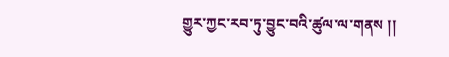གྱུར་ཀྱང་རབ་ཏུ་བྱུང་བའི་ཚུལ་ལ་གནས །།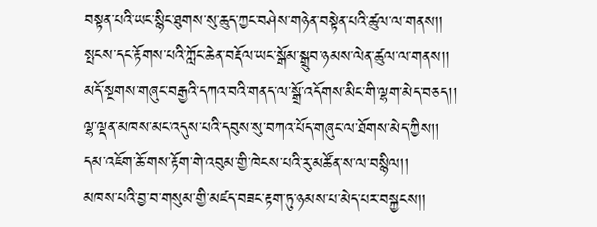བསྟན་པའི་ཡང་སྙིང་ཐུགས་སུ་ཆུད་ཀྱང་བཤེས་གཉེན་བསྟེན་པའི་ཚུལ་ལ་གནས།།
སྤངས་དང་རྟོགས་པའི་ཀློང་ཆེན་བརྡོལ་ཡང་སྒོམ་སྒྲུབ་ཉམས་ལེན་ཚུལ་ལ་གནས།།
མདོ་སྔགས་གཞུང་བརྒྱའི་དཀའ་བའི་གནད་ལ་སྒྲོ་འདོགས་མིང་གི་ལྷག་མེད་བཅད།།
ལྷ་ལྡན་མཁས་མང་འདུས་པའི་དབུས་སུ་བཀའ་པོད་གཞུང་ལ་ཐོགས་མེད་ཀྱིས།།
དམ་འཇོག་ཆོ་གས་རྟོག་གེ་འབུམ་གྱི་ཁེངས་པའི་རུ་མཚོན་ས་ལ་བསྙིལ།།
མཁས་པའི་བྱ་བ་གསུམ་གྱི་མཛད་བཟང་རྟག་ཏུ་ཉམས་པ་མེད་པར་བསྐྱངས།།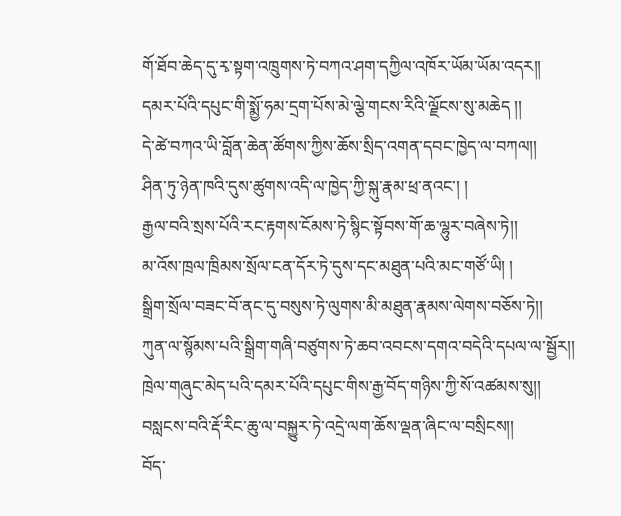གོ་ཐོབ་ཆེད་དུ་རྭ་སྟག་འཁྲུགས་ཏེ་བཀའ་ཤག་དཀྱིལ་འཁོར་ཡོམ་ཡོམ་འདར།།
དམར་པོའི་དཔུང་གི་སྨྱོ་ཧམ་དྲག་པོས་མེ་ལྕེ་གངས་རིའི་ལྗོངས་སུ་མཆེད །།
དེ་ཚེ་བཀའ་ཡི་བློན་ཆེན་ཚོགས་ཀྱིས་ཆོས་སྲིད་འགན་དབང་ཁྱེད་ལ་བཀལ།།
ཤིན་ཏུ་ཉེན་ཁའི་དུས་ཚུགས་འདི་ལ་ཁྱེད་ཀྱི་སྐུ་རྣམ་ཕྲ་ནའང་། །
རྒྱལ་བའི་སྲས་པོའི་རང་རྟགས་ངོམས་ཏེ་སྙིང་སྟོབས་གོ་ཆ་ལྷུར་བཞེས་ཏེ།།
མ་འོས་ཁྲལ་ཁྲིམས་སྲོལ་ངན་དོར་ཏེ་དུས་དང་མཐུན་པའི་མང་གཙོ་ཡི། །
སྒྲིག་སྲོལ་བཟང་བོ་ནང་དུ་བསུས་ཏེ་ལུགས་མི་མཐུན་རྣམས་ལེགས་བཅོས་ཏེ།།
ཀུན་ལ་སྙོམས་པའི་སྒྲིག་གཞི་བཙུགས་ཏེ་ཆབ་འབངས་དགའ་བདེའི་དཔལ་ལ་སྦྱོར།།
ཁྲེལ་གཞུང་མེད་པའི་དམར་པོའི་དཔུང་གིས་རྒྱ་བོད་གཉིས་ཀྱི་སོ་འཚམས་སུ།།
བསླངས་བའི་རྡོ་རིང་ཆུ་ལ་བསྐྱུར་ཏེ་འདྲེ་ལག་ཆོས་ལྡན་ཞིང་ལ་བསྲིངས།།
བོད་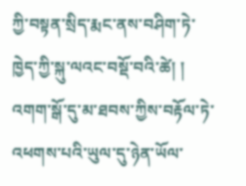ཀྱི་བསྟན་སྲིད་རྨང་ནས་བཤིག་ཏེ་ཁྱེད་ཀྱི་སྐུ་ལའང་བསྡོ་བའི་ཚེ། །
འགག་སྒོ་དུ་མ་ཐབས་ཀྱིས་བརྟོལ་ཏེ་འཕགས་པའི་ཡུལ་དུ་ཉེན་ཡོལ་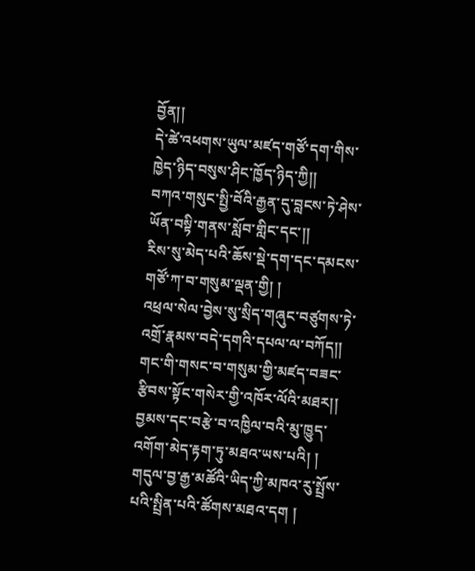བྱོན།།
དེ་ཚེ་འཕགས་ཡུལ་མཛད་གཙོ་དག་གིས་ཁྱེད་ཉིད་བསུས་ཤིང་ཁྱོད་ཉིད་ཀྱི།།
བཀའ་གསུང་སྤྱི་བོའི་རྒྱན་དུ་བླངས་ཏེ་ཤེས་ཡོན་བསྟི་གནས་སློབ་གླིང་དང་།།
རིས་སུ་མེད་པའི་ཆོས་སྡེ་དག་དང་དམངས་གཙོ་ཀ་བ་གསུམ་ལྡན་གྱི། །
འཕྲལ་སེལ་བྱེས་སུ་སྲིད་གཞུང་བཙུགས་ཏེ་འགྲོ་རྣམས་བདེ་དགའི་དཔལ་ལ་བཀོད།།
གང་གི་གསང་བ་གསུམ་གྱི་མཛད་བཟང་རྩིབས་སྟོང་གསེར་གྱི་འཁོར་ལོའི་མཐར།།
བྱམས་དང་བརྩེ་བ་འཁྱིལ་བའི་མུ་ཁྱུད་འགོག་མེད་རྟག་ཏུ་མཐའ་ཡས་པའི། །
གདུལ་བྱ་རྒྱ་མཚོའི་ཡིད་ཀྱི་མཁའ་རུ་སྤྲོས་པའི་སྤྲིན་པའི་ཚོགས་མཐའ་དག །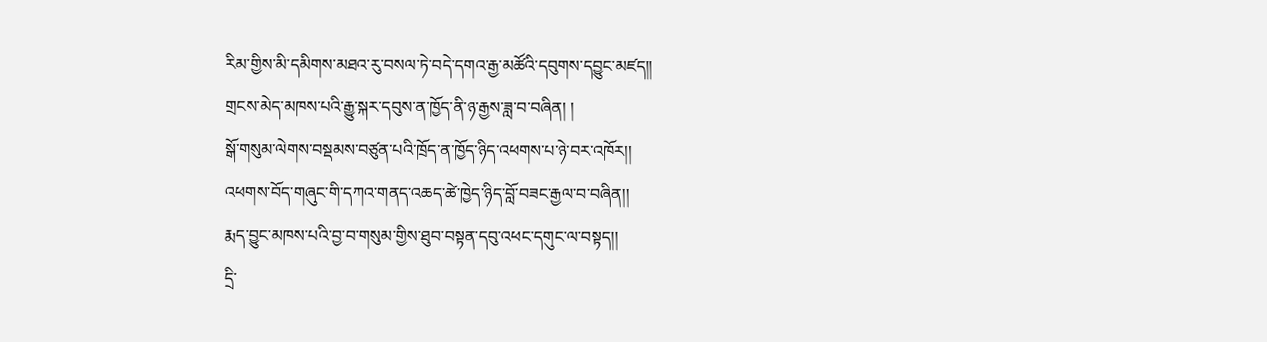རིམ་གྱིས་མི་དམིགས་མཐའ་རུ་བསལ་ཏེ་བདེ་དགའ་རྒྱ་མཚོའི་དབུགས་དབྱུང་མཛད།།
གྲངས་མེད་མཁས་པའི་རྒྱུ་སྐར་དབུས་ན་ཁྱོད་ནི་ཉ་རྒྱས་ཟླ་བ་བཞིན། །
སྒོ་གསུམ་ལེགས་བསྡམས་བཙུན་པའི་ཁྲོད་ན་ཁྱོད་ཉིད་འཕགས་པ་ཉེ་བར་འཁོར།།
འཕགས་བོད་གཞུང་གི་དཀའ་གནད་འཆད་ཚེ་ཁྱེད་ཉིད་བློ་བཟང་རྒྱལ་བ་བཞིན།།
རྨད་བྱུང་མཁས་པའི་བྱ་བ་གསུམ་གྱིས་ཐུབ་བསྟན་དབུ་འཕང་དགུང་ལ་བསྟད།།
དྲི་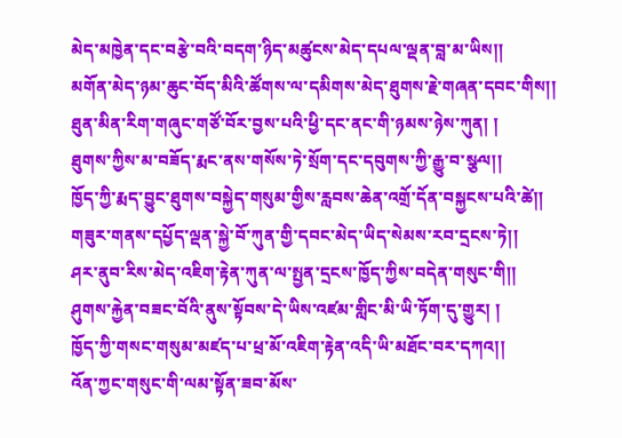མེད་མཁྱེན་དང་བརྩེ་བའི་བདག་ཉིད་མཚུངས་མེད་དཔལ་ལྡན་བླ་མ་ཡིས།།
མགོན་མེད་ཉམ་ཆུང་བོད་མིའི་ཚོགས་ལ་དམིགས་མེད་ཐུགས་རྗེ་གཞན་དབང་གིས།།
ཐུན་མིན་རིག་གཞུང་གཙོ་བོར་བྱས་པའི་ཕྱི་དང་ནང་གི་ཉམས་ཉེས་ཀུན། །
ཐུགས་ཀྱིས་མ་བཟོད་རྨང་ནས་གསོས་ཏེ་སྲོག་དང་དབུགས་ཀྱི་རྒྱུ་བ་སྩལ།།
ཁྱོད་ཀྱི་རྨད་བྱུང་ཐུགས་བསྐྱེད་གསུམ་གྱིས་རླབས་ཆེན་འགྲོ་དོན་བསྐྱངས་པའི་ཚེ།།
གཟུར་གནས་དཔྱོད་ལྡན་སྐྱེ་བོ་ཀུན་གྱི་དབང་མེད་ཡིད་སེམས་རབ་དྲངས་ཏེ།།
ཤར་ནུབ་རིས་མེད་འཇིག་རྟེན་ཀུན་ལ་སྤྱན་དྲངས་ཁྱོད་ཀྱིས་བདེན་གསུང་གི།།
ཤུགས་རྐྱེན་བཟང་བོའི་ནུས་སྟོབས་དེ་ཡིས་འཛམ་གླིང་མི་ཡི་ཏོག་དུ་གྱུར། །
ཁྱོད་ཀྱི་གསང་གསུམ་མཛད་པ་ཕྲ་མོ་འཇིག་རྟེན་འདི་ཡི་མཐོང་བར་དཀའ།།
འོན་ཀྱང་གསུང་གི་ལམ་སྟོན་ཟབ་མོས་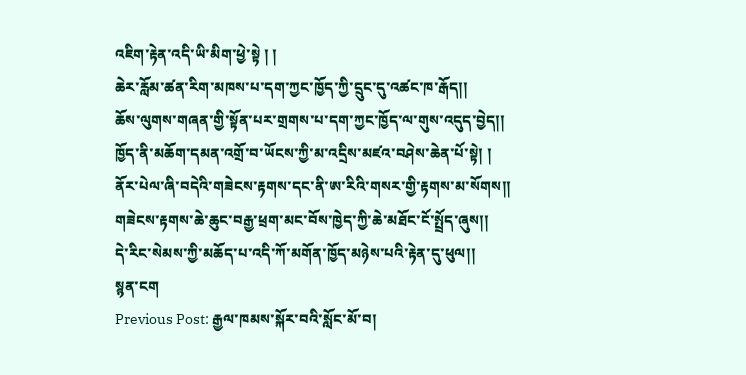འཇིག་རྟེན་འདི་ཡི་མིག་ཕྱེ་སྟེ ། །
ཆེར་རློམ་ཚན་རིག་མཁས་པ་དག་ཀྱང་ཁྱོད་ཀྱི་དྲུང་དུ་འཚང་ཁ་རྒོད།།
ཆོས་ལུགས་གཞན་གྱི་སྟོན་པར་གྲགས་པ་དག་ཀྱང་ཁྱོད་ལ་གུས་འདུད་བྱེད།།
ཁྱོད་ནི་མཆོག་དམན་འགྲོ་བ་ཡོངས་ཀྱི་མ་འདྲིས་མཛའ་བཤེས་ཆེན་པོ་སྟེ། །
ནོར་པེལ་ཞི་བདེའི་གཟེངས་རྟགས་དང་ནི་ཨ་རིའི་གསར་གྱི་རྟགས་མ་སོགས།།
གཟེངས་རྟགས་ཆེ་ཆུང་བརྒྱ་ཕྲག་མང་བོས་ཁྱེད་ཀྱི་ཆེ་མཐོང་ངོ་སྤྲོད་ཞུས།།
དེ་རིང་སེམས་ཀྱི་མཆོད་པ་འདི་ཀོ་མགོན་ཁྱོད་མཉེས་པའི་རྟེན་དུ་ཕུལ།།
སྙན་ངག
Previous Post: རྒྱལ་ཁམས་སྐོར་བའི་སློང་མོ་བ།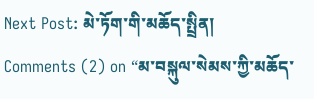Next Post: མེ་ཏོག་གི་མཆོད་སྤྲིན།
Comments (2) on “མ་བསྐུལ་སེམས་ཀྱི་མཆོད་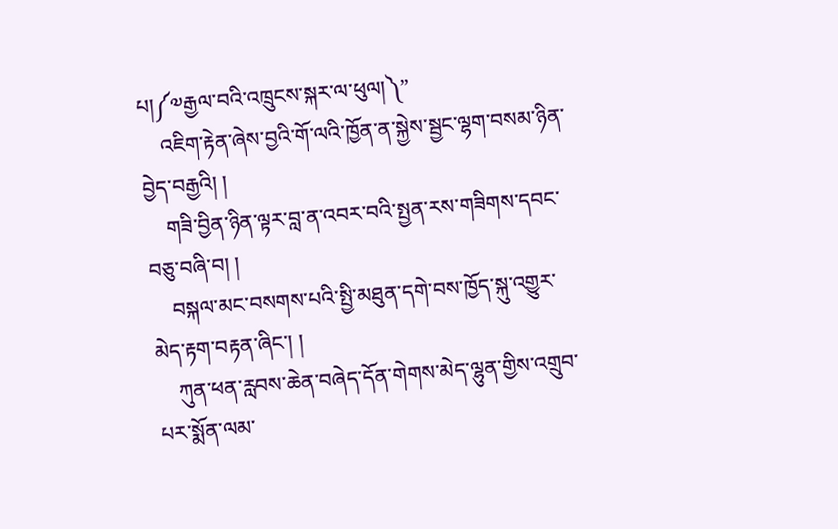པ།༼༧རྒྱལ་བའི་འཁྲུངས་སྐར་ལ་ཕུལ།༽”
    འཇིག་རྟེན་ཞེས་བྱའི་གོ་ལའི་ཁྱོན་ན་སྐྱེས་སྦྱང་ལྷག་བསམ་ཉིན་བྱེད་བརྒྱའི། །
    གཟི་བྱིན་ཉིན་ལྟར་བླ་ན་འབར་བའི་སྤྱན་རས་གཟིགས་དབང་བཅུ་བཞི་བ། །
    བསྐལ་མང་བསགས་པའི་སྤྱི་མཐུན་དགེ་བས་ཁྱོད་སྐུ་འགྱུར་མེད་རྟག་བརྟན་ཞིང་། །
    ཀུན་ཕན་རླབས་ཆེན་བཞེད་དོན་གེགས་མེད་ལྷུན་གྱིས་འགྲུབ་པར་སྨོན་ལམ་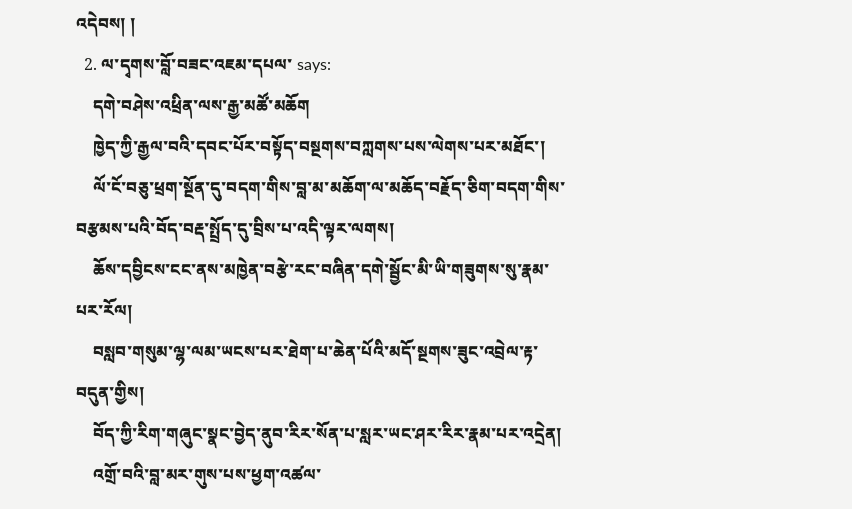འདེབས། །
  2. ལ་དྭགས་བློ་བཟང་འཇམ་དཔལ་ says:
    དགེ་བཤེས་འཕྲིན་ལས་རྒྱ་མཚོ་མཆོག
    ཁྱེད་ཀྱི་རྒྱལ་བའི་དབང་པོར་བསྟོད་བསྔགས་བཀླགས་པས་ལེགས་པར་མཐོང་།
    ལོ་ངོ་བཅུ་ཕྲག་སྔོན་དུ་བདག་གིས་བླ་མ་མཆོག་ལ་མཆོད་བརྗོད་ཅིག་བདག་གིས་བརྩམས་པའི་བོད་བརྡ་སྤྲོད་དུ་བྲིས་པ་འདི་ལྟར་ལགས།
    ཆོས་དབྱིངས་ངང་ནས་མཁྱེན་བརྩེ་རང་བཞིན་དགེ་སྦྱོང་མི་ཡི་གཟུགས་སུ་རྣམ་པར་རོལ།
    བསླབ་གསུམ་ལྷ་ལམ་ཡངས་པར་ཐེག་པ་ཆེན་པོའི་མདོ་སྔགས་ཟུང་འབྲེལ་རྟ་བདུན་གྱིས།
    བོད་ཀྱི་རིག་གཞུང་སྣང་བྱེད་ནུབ་རིར་སོན་པ་སླར་ཡང་ཤར་རིར་རྣམ་པར་འདྲེན།
    འགྲོ་བའི་བླ་མར་གུས་པས་ཕྱག་འཚལ་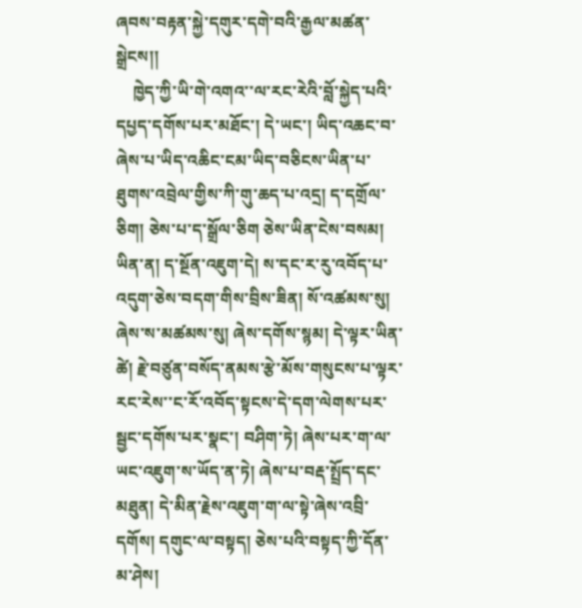ཞབས་བརྟན་སྐྱེ་དགུར་དགེ་བའི་རྒྱལ་མཚན་སྒྲེངས།།
    ཁྱེད་ཀྱི་ཡི་གེ་འགའ་་ལ་རང་རེའི་བློ་སྐྱེད་པའི་དཔྱད་དགོས་པར་མཐོང་། དེ་ཡང་། ཡིད་འཆང་བ་ ཞེས་པ་ཡིད་འཆིང་ངམ་ཡིད་བཅིངས་ཡིན་པ་ཐུགས་འབྲེལ་གྱིས་ཀི་གུ་ཆད་པ་འདྲ། ད་དགྲོལ་ཅིག། ཅེས་པ་ད་སྒྲོལ་ཅིག ཅེས་ཡིན་ངེས་བསམ། ཡིན་ན། ད་སྔོན་འཇུག་དེ། ས་དང་ར་རུ་འབོད་པ་འདུག་ཅེས་བདག་གིས་བྲིས་ཟིན། སོ་འཚམས་སུ། ཞེས་ས་མཚམས་སུ། ཞེས་དགོས་སྙམ། དེ་ལྟར་ཡིན་ཚེ། རྗེ་བཙུན་བསོད་ནམས་རྩེ་མོས་གསུངས་པ་ལྟར་རང་རེས་་ང་རོ་འབོད་སྟངས་དེ་དག་ལེགས་པར་སྦྱང་དགོས་པར་སྣང་། བཤིག་ཏེ། ཞེས་པར་ག་ལ་ཡང་འཇུག་ས་ཡོད་ན་ཏེ། ཞེས་པ་བརྡ་སྤྲོད་དང་མཐུན། དེ་མིན་རྗེས་འཇུག་ག་ལ་སྟེ་ཞེས་འབྲི་དགོས། དགུང་ལ་བསྟད། ཅེས་པའི་བསྟད་ཀྱི་དོན་མ་ཤེས།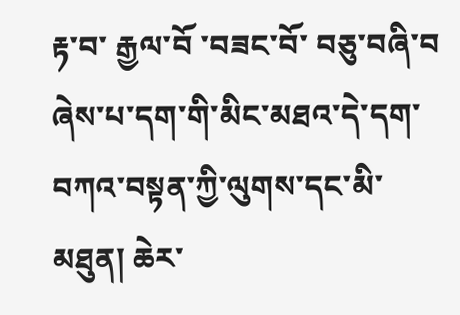རྟ་བ་ རྒྱལ་བོ ་བཟང་བོ་ བཅུ་བཞི་བ ཞེས་པ་དག་གི་མིང་མཐའ་དེ་དག་བཀའ་བསྟན་ཀྱི་ལུགས་དང་མི་མཐུན། ཆེར་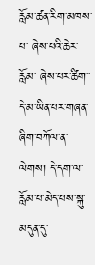རློམ་ཚན་རིག་མཁས་པ་ ཞེས་པའི་ཆེར་རློམ་ ཞེས་པར་ཚིག་་དེ་མ་ཡིན་པར་གཞན་ཞིག་བཀོལ་ན་ལེགས། དེ་དག་ལ་རློམ་པ་མེད་པས་སྐུ་མདུན་དུ་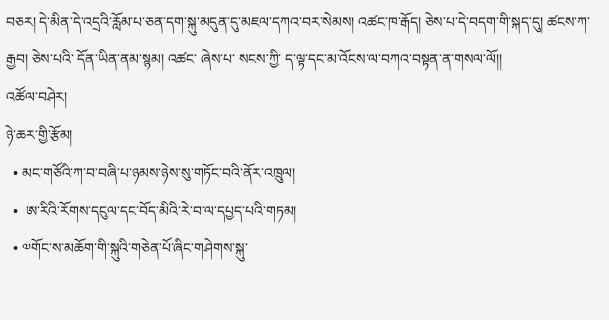བཅར། དེ་མིན་དེ་འདྲའི་རློམ་པ་ཅན་དག་སྐུ་མདུན་དུ་མཇལ་དཀའ་བར་སེམས། འཚང་ཁ་རྒོད། ཅེས་པ་དེ་བདག་གི་སྐད་དུ། ཚངས་ཀ་རྒྱབ། ཅེས་པའི་ དོན་ཡིན་ནམ་སྙམ། འཚང་ ཞེས་པ་ སངས་ཀྱི་ ད་ལྟ་དང་མ་འོངས་ལ་བཀའ་བསྟན་ན་གསལ་ལོ།།
འཚོལ་བཤེར།
ཉེ་ཆར་གྱི་རྩོམ།
  • མང་གཙོའི་ཀ་བ་བཞི་པ་ཉམས་ཉེས་སུ་གཏོང་བའི་ནོར་འཁྲུལ།
  •  ཨ་རིའི་རོགས་དངུལ་དང་བོད་མིའི་རེ་བ་ལ་དཔྱད་པའི་གཏམ།
  • ༧གོང་ས་མཆོག་གི་སྐུའི་གཅེན་པོ་ཞིང་གཤེགས་སྐུ་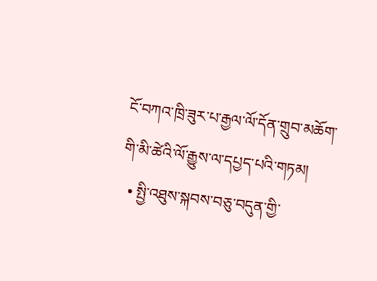ངོ་བཀའ་ཁྲི་ཟུར་པ་རྒྱལ་ལོ་དོན་གྲུབ་མཆོག་གི་མི་ཚེའི་ལོ་རྒྱུས་ལ་དཔྱད་པའི་གཏམ།
  • སྤྱི་འཐུས་སྐབས་བཅུ་བདུན་གྱི་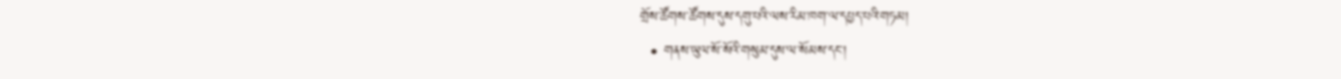གྲོས་ཚོགས་ཚོགས་དུས་དགུ་པའི་ལས་རིམ་ཁག་ལ་དཔྱད་པའི་གཏམ།
  • གནས་ཡུལ་སོ་སོའི་གསུམ་དུས་ལ་སོམས་དང་།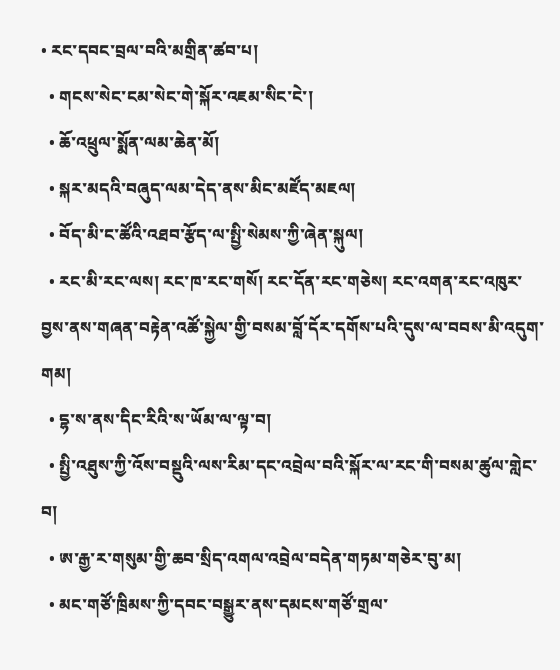• རང་དབང་བྲལ་བའི་མགྲིན་ཚབ་པ།
  • གངས་སེང་ངམ་སེང་གེ་སྐོར་འཇམ་སིང་ངེ་།
  • ཆོ་འཕྲུལ་སྨོན་ལམ་ཆེན་མོ།
  • སྐར་མདའི་བཞུད་ལམ་དེད་ནས་མིང་མཛོད་མཇལ།
  • བོད་མི་ང་ཚོའི་འཐབ་རྩོད་ལ་སྤྱི་སེམས་ཀྱི་ཞེན་སྐུལ།
  • རང་མི་རང་ལས། རང་ཁ་རང་གསོ། རང་དོན་རང་གཅེས། རང་འགན་རང་འཁུར་བྱས་ནས་གཞན་བརྟེན་འཚོ་སྐྱེལ་གྱི་བསམ་བློ་དོར་དགོས་པའི་དུས་ལ་བབས་མི་འདུག་གམ།
  • དྷ་ས་ནས་དིང་རིའི་ས་ཡོམ་ལ་ལྟ་བ།
  • སྤྱི་འཐུས་ཀྱི་འོས་བསྡུའི་ལས་རིམ་དང་འབྲེལ་བའི་སྐོར་ལ་རང་གི་བསམ་ཚུལ་གླེང་བ།
  • ཨ་རྒྱ་ར་གསུམ་གྱི་ཆབ་སྲིད་འགལ་འབྲེལ་བདེན་གཏམ་གཅེར་བུ་མ།
  • མང་གཙོ་ཁྲིམས་ཀྱི་དབང་བསྒྱུར་ནས་དམངས་གཙོ་གྲལ་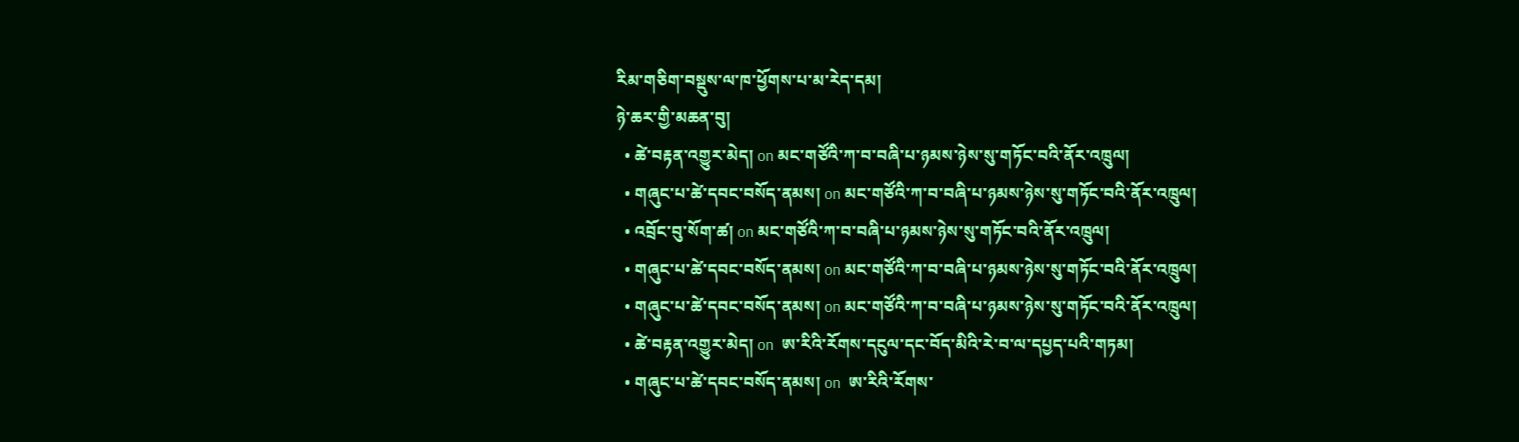རིམ་གཅིག་བསྡུས་ལ་ཁ་ཕྱོགས་པ་མ་རེད་དམ།
ཉེ་ཆར་གྱི་མཆན་བུ།
  • ཚེ་བརྟན་འགྱུར་མེད། on མང་གཙོའི་ཀ་བ་བཞི་པ་ཉམས་ཉེས་སུ་གཏོང་བའི་ནོར་འཁྲུལ།
  • གཞུང་པ་ཚེ་དབང་བསོད་ནམས། on མང་གཙོའི་ཀ་བ་བཞི་པ་ཉམས་ཉེས་སུ་གཏོང་བའི་ནོར་འཁྲུལ།
  • འབྲོང་བུ་སོག་ཚ། on མང་གཙོའི་ཀ་བ་བཞི་པ་ཉམས་ཉེས་སུ་གཏོང་བའི་ནོར་འཁྲུལ།
  • གཞུང་པ་ཚེ་དབང་བསོད་ནམས། on མང་གཙོའི་ཀ་བ་བཞི་པ་ཉམས་ཉེས་སུ་གཏོང་བའི་ནོར་འཁྲུལ།
  • གཞུང་པ་ཚེ་དབང་བསོད་ནམས། on མང་གཙོའི་ཀ་བ་བཞི་པ་ཉམས་ཉེས་སུ་གཏོང་བའི་ནོར་འཁྲུལ།
  • ཚེ་བརྟན་འགྱུར་མེད། on  ཨ་རིའི་རོགས་དངུལ་དང་བོད་མིའི་རེ་བ་ལ་དཔྱད་པའི་གཏམ།
  • གཞུང་པ་ཚེ་དབང་བསོད་ནམས། on  ཨ་རིའི་རོགས་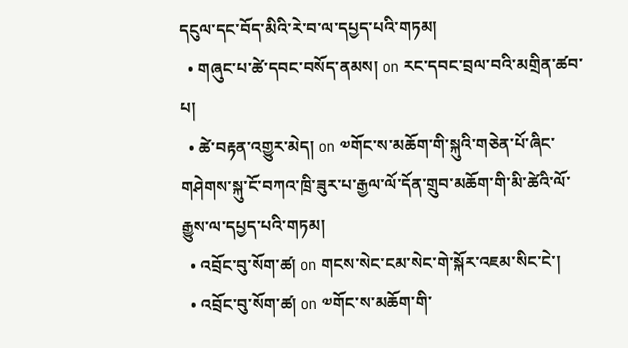དངུལ་དང་བོད་མིའི་རེ་བ་ལ་དཔྱད་པའི་གཏམ།
  • གཞུང་པ་ཚེ་དབང་བསོད་ནམས། on རང་དབང་བྲལ་བའི་མགྲིན་ཚབ་པ།
  • ཚེ་བརྟན་འགྱུར་མེད། on ༧གོང་ས་མཆོག་གི་སྐུའི་གཅེན་པོ་ཞིང་གཤེགས་སྐུ་ངོ་བཀའ་ཁྲི་ཟུར་པ་རྒྱལ་ལོ་དོན་གྲུབ་མཆོག་གི་མི་ཚེའི་ལོ་རྒྱུས་ལ་དཔྱད་པའི་གཏམ།
  • འབྲོང་བུ་སོག་ཚ། on གངས་སེང་ངམ་སེང་གེ་སྐོར་འཇམ་སིང་ངེ་།
  • འབྲོང་བུ་སོག་ཚ། on ༧གོང་ས་མཆོག་གི་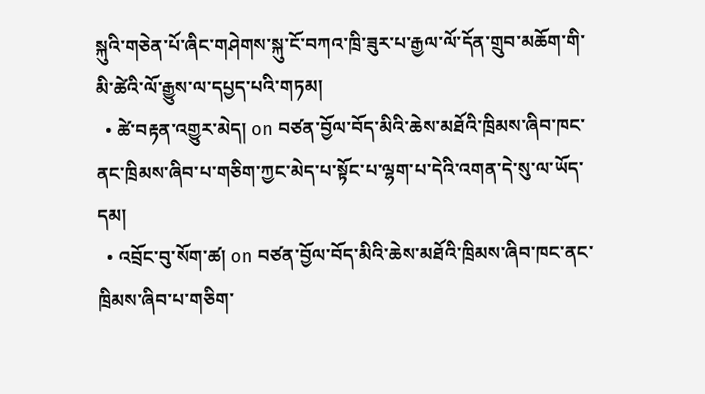སྐུའི་གཅེན་པོ་ཞིང་གཤེགས་སྐུ་ངོ་བཀའ་ཁྲི་ཟུར་པ་རྒྱལ་ལོ་དོན་གྲུབ་མཆོག་གི་མི་ཚེའི་ལོ་རྒྱུས་ལ་དཔྱད་པའི་གཏམ།
  • ཚེ་བརྟན་འགྱུར་མེད། on བཙན་བྱོལ་བོད་མིའི་ཆེས་མཐོའི་ཁྲིམས་ཞིབ་ཁང་ནང་ཁྲིམས་ཞིབ་པ་གཅིག་ཀྱང་མེད་པ་སྟོང་པ་ལྷག་པ་དེའི་འགན་དེ་སུ་ལ་ཡོད་དམ།
  • འབྲོང་བུ་སོག་ཚ། on བཙན་བྱོལ་བོད་མིའི་ཆེས་མཐོའི་ཁྲིམས་ཞིབ་ཁང་ནང་ཁྲིམས་ཞིབ་པ་གཅིག་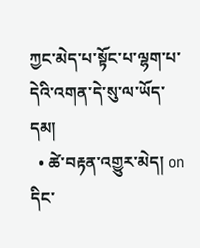ཀྱང་མེད་པ་སྟོང་པ་ལྷག་པ་དེའི་འགན་དེ་སུ་ལ་ཡོད་དམ།
  • ཚེ་བརྟན་འགྱུར་མེད། on དིང་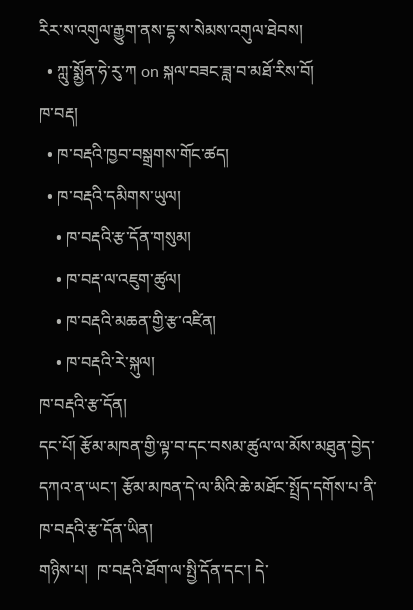རིར་ས་འགུལ་རྒྱུག་ནས་དྷ་ས་སེམས་འགུལ་ཐེབས།
  • ཀླུ་སྨྱོན་ཧེ་རུ་ཀ on སྐལ་བཟང་ཟླ་བ་མཐོ་རིས་བོ།
ཁ་བརྡ།
  • ཁ་བརྡའི་ཁྱབ་བསྒྲགས་གོང་ཚད།
  • ཁ་བརྡའི་དམིགས་ཡུལ།
    • ཁ་བརྡའི་རྩ་དོན་གསུམ།
    • ཁ་བརྡ་ལ་འཇུག་ཚུལ།
    • ཁ་བརྡའི་མཆན་གྱི་རྩ་འཛིན།
    • ཁ་བརྡའི་རེ་སྐུལ།
ཁ་བརྡའི་རྩ་དོན།
དང་པོ། རྩོམ་མཁན་གྱི་ལྟ་བ་དང་བསམ་ཚུལ་ལ་མོས་མཐུན་བྱེད་དཀའ་ན་ཡང་། རྩོམ་མཁན་དེ་ལ་མིའི་ཆེ་མཐོང་སྤྲོད་དགོས་པ་ནི་ཁ་བརྡའི་རྩ་དོན་ཡིན།
གཉིས་པ།  ཁ་བརྡའི་ཐོག་ལ་སྤྱི་དོན་དང་། དེ་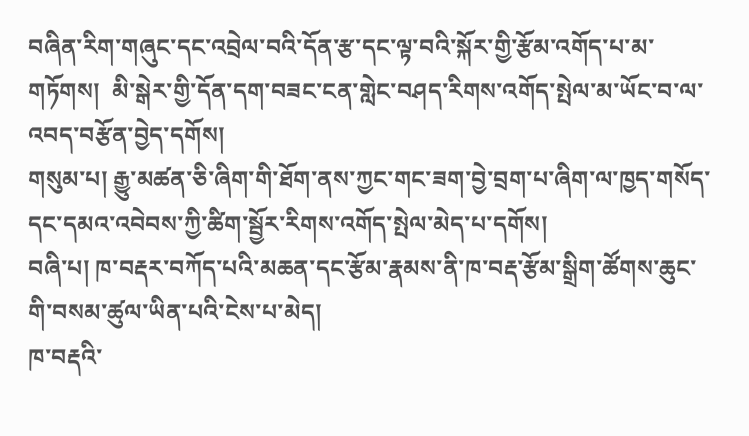བཞིན་རིག་གཞུང་དང་འབྲེལ་བའི་དོན་རྩ་དང་ལྟ་བའི་སྐོར་གྱི་རྩོམ་འགོད་པ་མ་གཏོགས།  མི་སྒེར་གྱི་དོན་དག་བཟང་ངན་གླེང་བཤད་རིགས་འགོད་སྤེལ་མ་ཡོང་བ་ལ་འབད་བརྩོན་བྱེད་དགོས།
གསུམ་པ། རྒྱུ་མཚན་ཅི་ཞིག་གི་ཐོག་ནས་ཀྱང་གང་ཟག་བྱེ་བྲག་པ་ཞིག་ལ་ཁྱད་གསོད་དང་དམའ་འབེབས་ཀྱི་ཚིག་སྦྱོར་རིགས་འགོད་སྤེལ་མེད་པ་དགོས།
བཞི་པ། ཁ་བརྡར་བཀོད་པའི་མཆན་དང་རྩོམ་རྣམས་ནི་ཁ་བརྡ་རྩོམ་སྒྲིག་ཚོགས་ཆུང་གི་བསམ་ཚུལ་ཡིན་པའི་ངེས་པ་མེད།
ཁ་བརྡའི་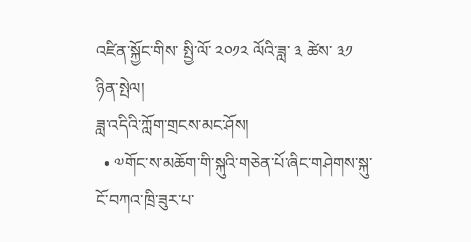འཛིན་སྐྱོང་གིས་ སྤྱི་ལོ་ ༢༠༡༢ ལོའི་ཟླ་ ༣ ཚེས་ ༣༡ ཉིན་སྤེལ།
ཟླ་འདིའི་ཀློག་གྲངས་མང་ཤོས།
  • ༧གོང་ས་མཆོག་གི་སྐུའི་གཅེན་པོ་ཞིང་གཤེགས་སྐུ་ངོ་བཀའ་ཁྲི་ཟུར་པ་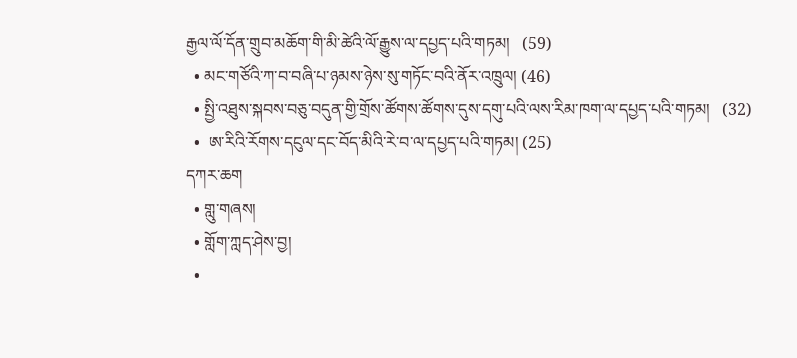རྒྱལ་ལོ་དོན་གྲུབ་མཆོག་གི་མི་ཚེའི་ལོ་རྒྱུས་ལ་དཔྱད་པའི་གཏམ།   (59)
  • མང་གཙོའི་ཀ་བ་བཞི་པ་ཉམས་ཉེས་སུ་གཏོང་བའི་ནོར་འཁྲུལ། (46)
  • སྤྱི་འཐུས་སྐབས་བཅུ་བདུན་གྱི་གྲོས་ཚོགས་ཚོགས་དུས་དགུ་པའི་ལས་རིམ་ཁག་ལ་དཔྱད་པའི་གཏམ།   (32)
  •  ཨ་རིའི་རོགས་དངུལ་དང་བོད་མིའི་རེ་བ་ལ་དཔྱད་པའི་གཏམ། (25)
དཀར་ཆག
  • གླུ་གཞས།
  • གློག་ཀླད་ཤེས་བྱ།
  •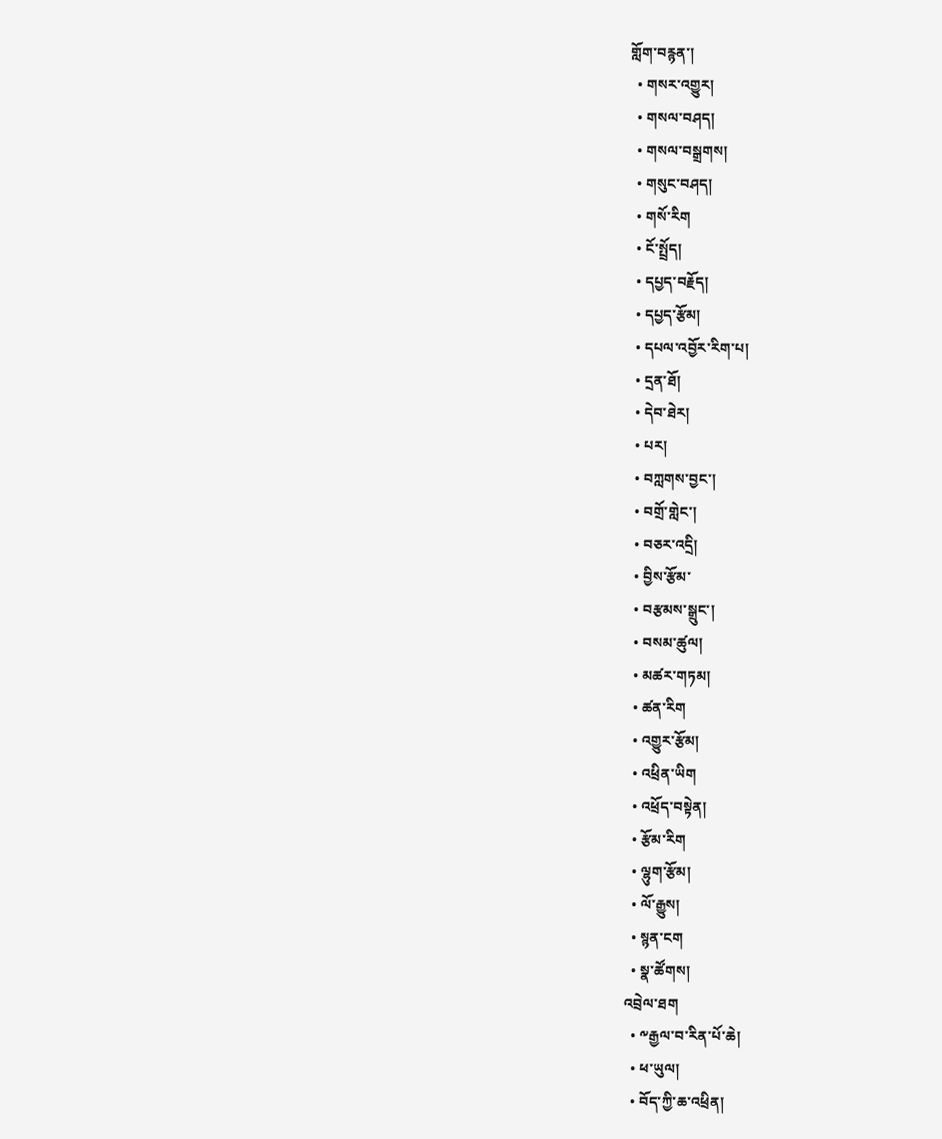གློག་བརྙན་།
  • གསར་འགྱུར།
  • གསལ་བཤད།
  • གསལ་བསྒྲགས།
  • གསུང་བཤད།
  • གསོ་རིག
  • ངོ་སྤྲོད།
  • དཔྱད་བརྗོད།
  • དཔྱད་རྩོམ།
  • དཔལ་འབྱོར་རིག་པ།
  • དྲན་ཐོ།
  • དེབ་ཐེར།
  • པར།
  • བཀླགས་བྱང་།
  • བགྲོ་གླེང་།
  • བཅར་འདྲི།
  • བྱིས་རྩོམ་
  • བརྩམས་སྒྲུང་།
  • བསམ་ཚུལ།
  • མཚར་གཏམ།
  • ཚན་རིག
  • འགྱུར་རྩོམ།
  • འཕྲིན་ཡིག
  • འཕྲོད་བསྟེན།
  • རྩོམ་རིག
  • ལྷུག་རྩོམ།
  • ལོ་རྒྱུས།
  • སྙན་ངག
  • སྣ་ཚོགས།
འབྲེལ་ཐག
  • ༸རྒྱལ་བ་རིན་པོ་ཆེ།
  • ཕ་ཡུལ།
  • བོད་ཀྱི་ཆ་འཕྲིན།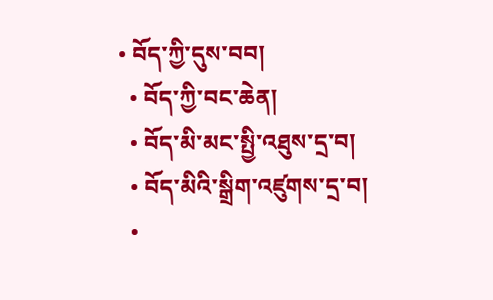• བོད་ཀྱི་དུས་བབ།
  • བོད་ཀྱི་བང་ཆེན།
  • བོད་མི་མང་སྤྱི་འཐུས་དྲ་བ།
  • བོད་མིའི་སྒྲིག་འཛུགས་དྲ་བ།
  •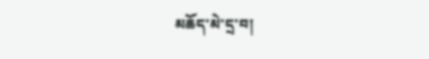མཆོད་མེ་དྲ་བ།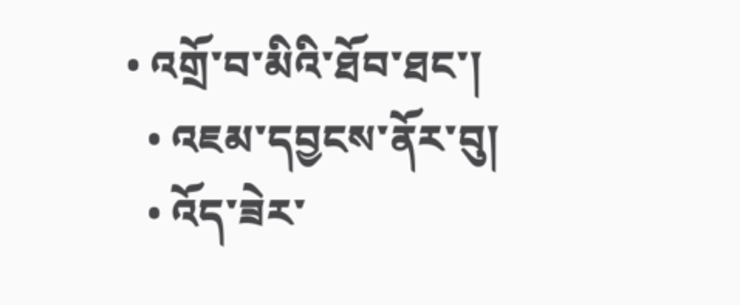• འགྲོ་བ་མིའི་ཐོབ་ཐང་།
  • འཇམ་དབྱངས་ནོར་བུ།
  • འོད་ཟེར་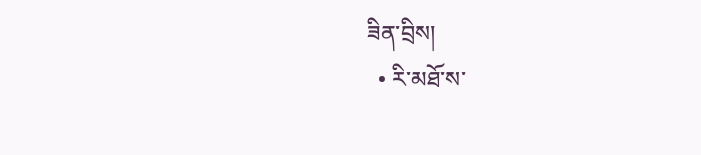ཟིན་བྲིས།
  • རི་མཐོ་ས་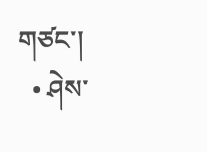གཙང་།
  • ཤེས་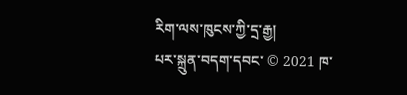རིག་ལས་ཁུངས་ཀྱི་དྲ་རྒྱ།
པར་སྐྲུན་བདག་དབང་ © 2021 ཁ་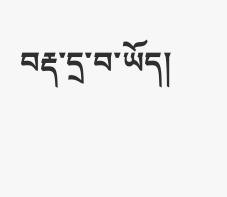བརྡ་དྲ་བ་ཡོད།